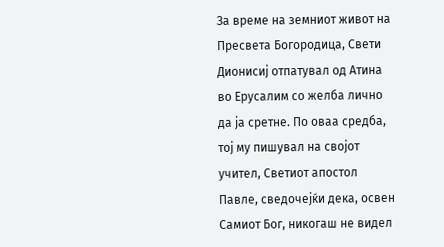За време на земниот живот на Пресвета Богородица, Свети Дионисиј отпатувал од Атина во Ерусалим со желба лично да ја сретне. По оваа средба, тој му пишувал на својот учител, Светиот апостол Павле, сведочејќи дека, освен Самиот Бог, никогаш не видел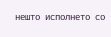нешто исполнето со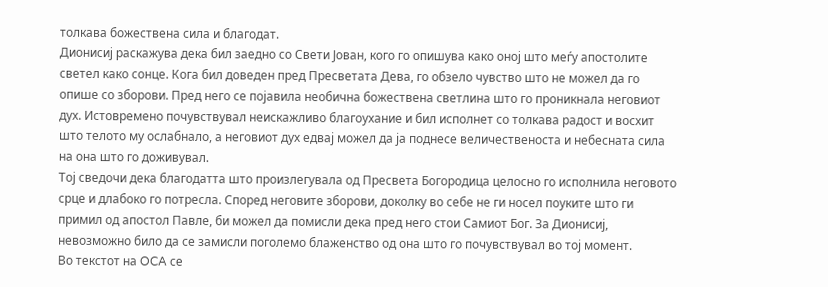толкава божествена сила и благодат.
Дионисиј раскажува дека бил заедно со Свети Јован, кого го опишува како оној што меѓу апостолите светел како сонце. Кога бил доведен пред Пресветата Дева, го обзело чувство што не можел да го опише со зборови. Пред него се појавила необична божествена светлина што го проникнала неговиот дух. Истовремено почувствувал неискажливо благоухание и бил исполнет со толкава радост и восхит што телото му ослабнало, а неговиот дух едвај можел да ја поднесе величественоста и небесната сила на она што го доживувал.
Тој сведочи дека благодатта што произлегувала од Пресвета Богородица целосно го исполнила неговото срце и длабоко го потресла. Според неговите зборови, доколку во себе не ги носел поуките што ги примил од апостол Павле, би можел да помисли дека пред него стои Самиот Бог. За Дионисиј, невозможно било да се замисли поголемо блаженство од она што го почувствувал во тој момент.
Во текстот на OCA се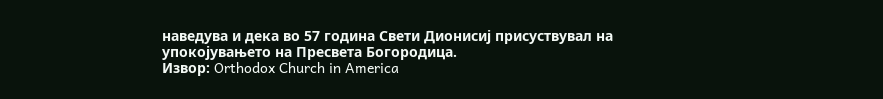наведува и дека во 57 година Свети Дионисиј присуствувал на упокојувањето на Пресвета Богородица.
Извор: Orthodox Church in America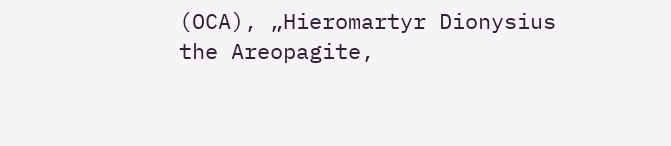(OCA), „Hieromartyr Dionysius the Areopagite,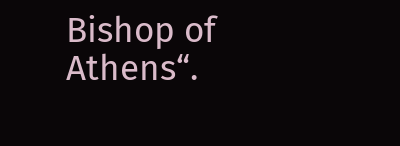Bishop of Athens“.